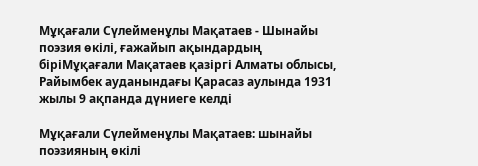Мұқағали Сүлейменұлы Мақатаев - Шынайы поэзия өкілі, ғажайып ақындардың біріМұқағали Мақатаев қазіргі Алматы облысы, Райымбек ауданындағы Қарасаз аулында 1931 жылы 9 ақпанда дүниеге келді

Мұқағали Сүлейменұлы Мақатаев: шынайы поэзияның өкілі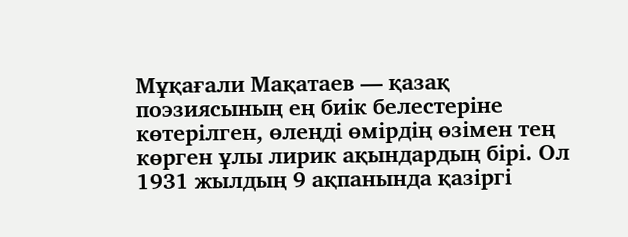Мұқағали Мақатаев — қазақ поэзиясының ең биік белестеріне көтерілген, өлеңді өмірдің өзімен тең көрген ұлы лирик ақындардың бірі. Ол 1931 жылдың 9 ақпанында қазіргі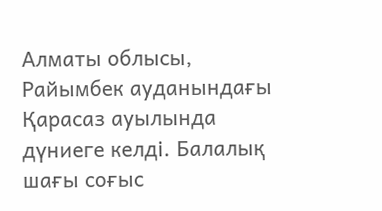Алматы облысы, Райымбек ауданындағы Қарасаз ауылында дүниеге келді. Балалық шағы соғыс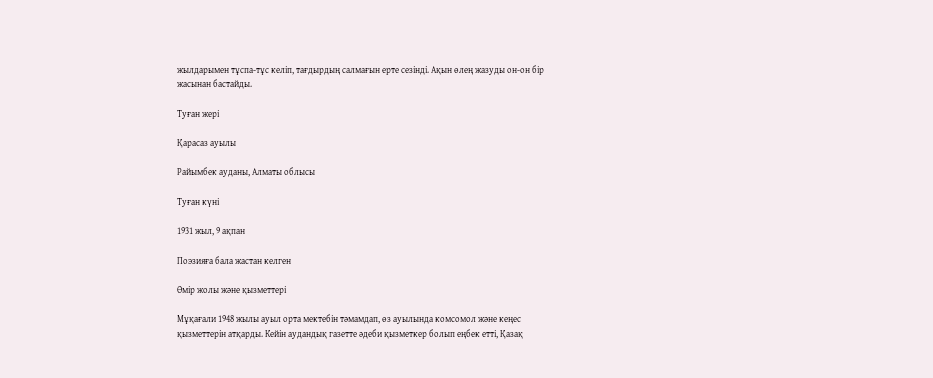жылдарымен тұспа-тұс келіп, тағдырдың салмағын ерте сезінді. Ақын өлең жазуды он-он бір жасынан бастайды.

Туған жері

Қарасаз ауылы

Райымбек ауданы, Алматы облысы

Туған күні

1931 жыл, 9 ақпан

Поэзияға бала жастан келген

Өмір жолы және қызметтері

Мұқағали 1948 жылы ауыл орта мектебін тәмамдап, өз ауылында комсомол және кеңес қызметтерін атқарды. Кейін аудандық газетте әдеби қызметкер болып еңбек етті, Қазақ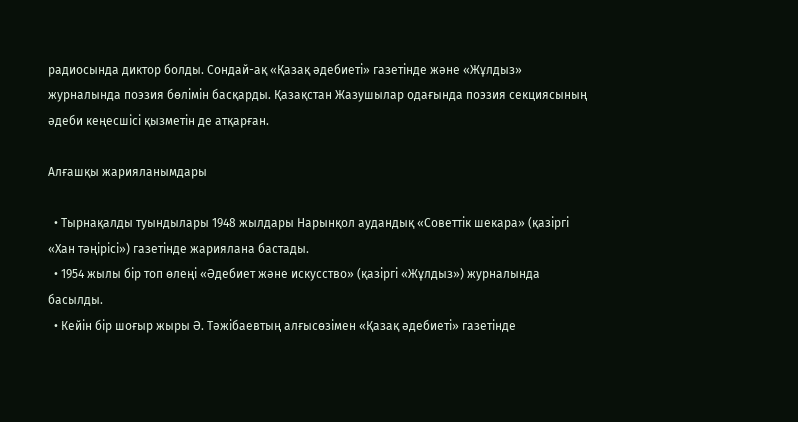радиосында диктор болды. Сондай-ақ «Қазақ әдебиеті» газетінде және «Жұлдыз» журналында поэзия бөлімін басқарды. Қазақстан Жазушылар одағында поэзия секциясының әдеби кеңесшісі қызметін де атқарған.

Алғашқы жарияланымдары

  • Тырнақалды туындылары 1948 жылдары Нарынқол аудандық «Советтік шекара» (қазіргі «Хан тәңірісі») газетінде жариялана бастады.
  • 1954 жылы бір топ өлеңі «Әдебиет және искусство» (қазіргі «Жұлдыз») журналында басылды.
  • Кейін бір шоғыр жыры Ә. Тәжібаевтың алғысөзімен «Қазақ әдебиеті» газетінде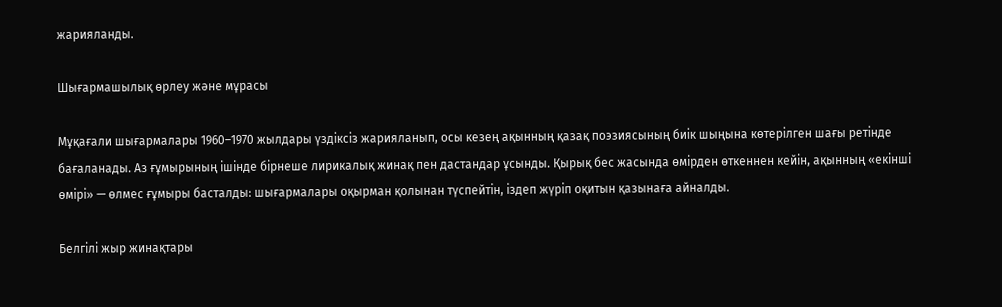жарияланды.

Шығармашылық өрлеу және мұрасы

Мұқағали шығармалары 1960–1970 жылдары үздіксіз жарияланып, осы кезең ақынның қазақ поэзиясының биік шыңына көтерілген шағы ретінде бағаланады. Аз ғұмырының ішінде бірнеше лирикалық жинақ пен дастандар ұсынды. Қырық бес жасында өмірден өткеннен кейін, ақынның «екінші өмірі» — өлмес ғұмыры басталды: шығармалары оқырман қолынан түспейтін, іздеп жүріп оқитын қазынаға айналды.

Белгілі жыр жинақтары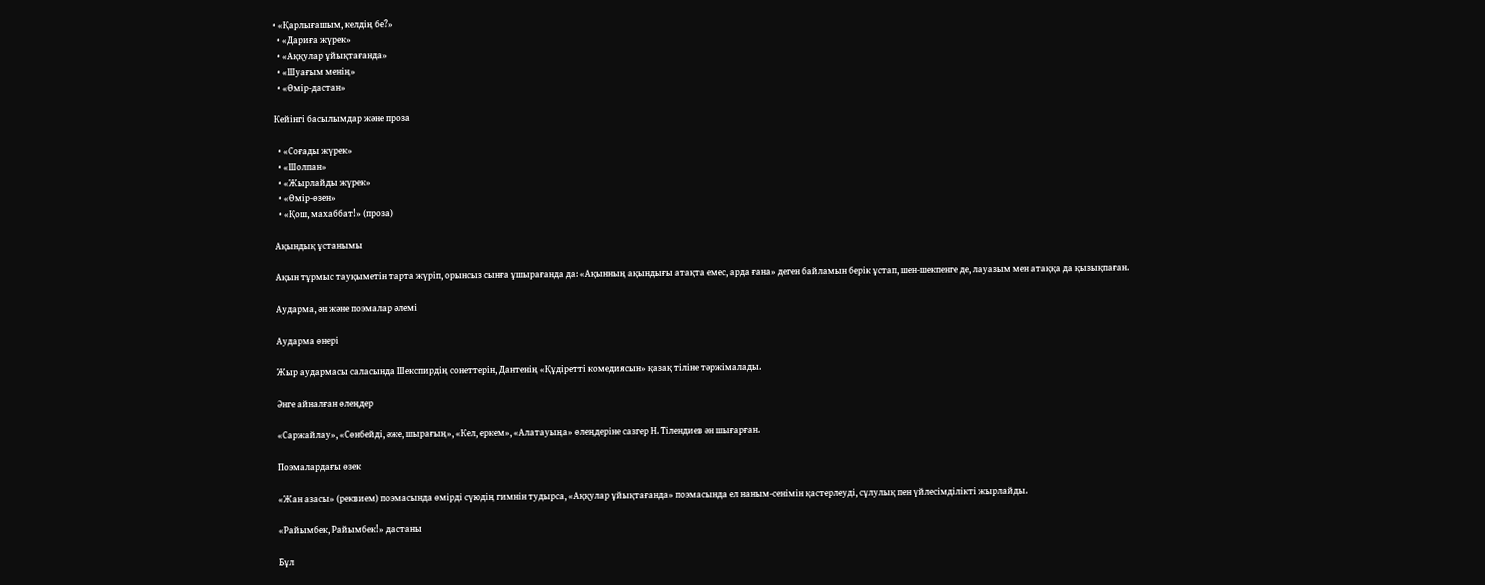• «Қарлығашым, келдің бе?»
  • «Дариға жүрек»
  • «Аққулар ұйықтағанда»
  • «Шуағым менің»
  • «Өмір-дастан»

Кейінгі басылымдар және проза

  • «Соғады жүрек»
  • «Шолпан»
  • «Жырлайды жүрек»
  • «Өмір-өзен»
  • «Қош, махаббат!» (проза)

Ақындық ұстанымы

Ақын тұрмыс тауқыметін тарта жүріп, орынсыз сынға ұшырағанда да: «Ақынның ақындығы атақта емес, арда ғана» деген байламын берік ұстап, шен-шекпенге де, лауазым мен атаққа да қызықпаған.

Аударма, ән және поэмалар әлемі

Аударма өнері

Жыр аудармасы саласында Шекспирдің сонеттерін, Дантенің «Құдіретті комедиясын» қазақ тіліне тәржімалады.

Әнге айналған өлеңдер

«Саржайлау», «Сөнбейді, әже, шырағың», «Кел, еркем», «Алатауыңа» өлеңдеріне сазгер Н. Тілендиев ән шығарған.

Поэмалардағы өзек

«Жан азасы» (реквием) поэмасында өмірді сүюдің гимнін тудырса, «Аққулар ұйықтағанда» поэмасында ел наным-сенімін қастерлеуді, сұлулық пен үйлесімділікті жырлайды.

«Райымбек, Райымбек!» дастаны

Бұл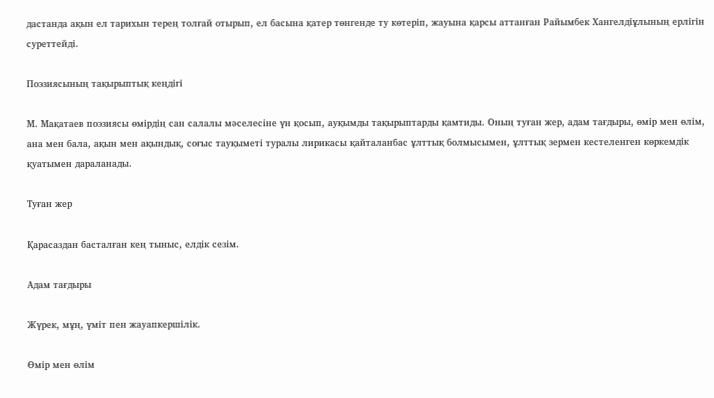дастанда ақын ел тарихын терең толғай отырып, ел басына қатер төнгенде ту көтеріп, жауына қарсы аттанған Райымбек Хангелдіұлының ерлігін суреттейді.

Поэзиясының тақырыптық кеңдігі

М. Мақатаев поэзиясы өмірдің сан салалы мәселесіне үн қосып, ауқымды тақырыптарды қамтиды. Оның туған жер, адам тағдыры, өмір мен өлім, ана мен бала, ақын мен ақындық, соғыс тауқыметі туралы лирикасы қайталанбас ұлттық болмысымен, ұлттық зермен кестеленген көркемдік қуатымен дараланады.

Туған жер

Қарасаздан басталған кең тыныс, елдік сезім.

Адам тағдыры

Жүрек, мұң, үміт пен жауапкершілік.

Өмір мен өлім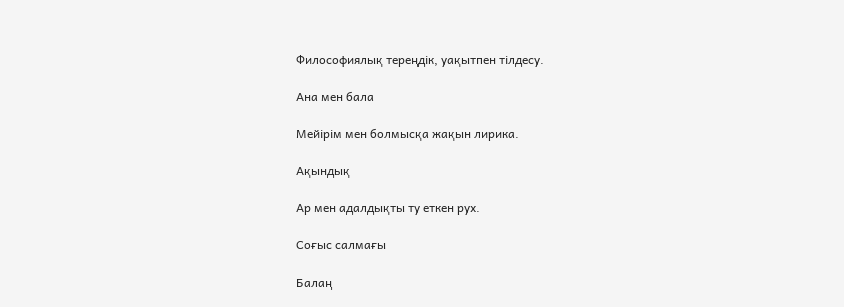Философиялық тереңдік, уақытпен тілдесу.

Ана мен бала

Мейірім мен болмысқа жақын лирика.

Ақындық

Ар мен адалдықты ту еткен рух.

Соғыс салмағы

Балаң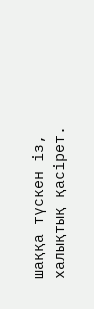шаққа түскен із, халықтық қасірет.